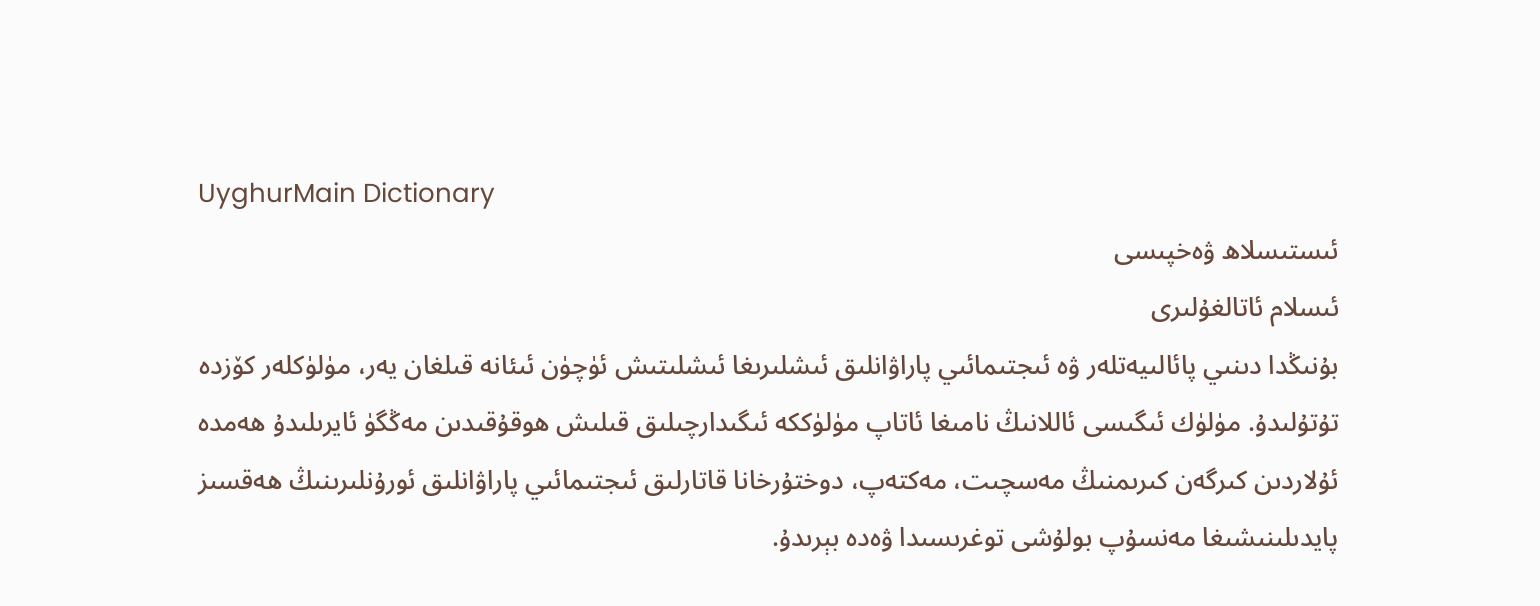UyghurMain Dictionary
ئىستىسلاھ ۋەخپىسى
ئىسلام ئاتالغۇلىرى
بۇنىڭدا دىنىي پائالىيەتلەر ۋە ئىجتىمائىي پاراۋانلىق ئىشلىرىغا ئىشلىتىش ئۈچۈن ئىئانە قىلغان يەر، مۈلۈكلەر كۆزدە تۇتۇلىدۇ. مۈلۈك ئىگىسى ئاللانىڭ نامىغا ئاتاپ مۈلۈككە ئىگىدارچىلىق قىلىش ھوقۇقىدىن مەڭگۈ ئايرىلىدۇ ھەمدە ئۇلاردىن كىرگەن كىرىمنىڭ مەسچىت، مەكتەپ، دوختۇرخانا قاتارلىق ئىجتىمائىي پاراۋانلىق ئورۇنلىرىنىڭ ھەقسىز پايدىلىنىشىغا مەنسۇپ بولۇشى توغرىسىدا ۋەدە بېرىدۇ.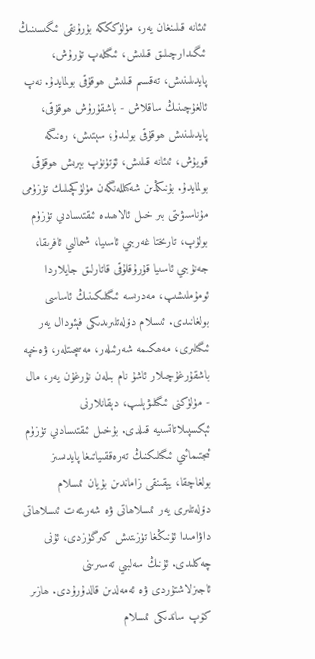ئىئانە قىلىنغان يەر، مۈلۈكككە بۇرۇنقى ئىگىسىنىڭ ئىگىدارچىلىق قىلىش، ئىگىلەپ تۇرۇش، پايدىلىنىش، تەقسىم قىلىش ھوقۇقى بولمايدۇ. نەپ ئالغۇچىنىڭ ساقلاش - باشقۇرۇش ھوقۇقى، پايدىلىنىش ھوقۇقى بولىدۇ؛ سېتىش، رەنىگە قويۇش، ئىئانە قىلىش، ئۆتۈنۈپ بېرىش ھوقۇقى بولمايدۇ. بۇنىڭدىن شەكىللەنگەن مۈلۈكچىلىك تۈزۈمى مۇناسىۋىتى بىر خىل ئالاھىدە ئىقتىسادىي تۈزۈم بولۇپ، تارىختا غەربىي ئاسىيا، شىمالىي ئافرىقا، جەنۇبىي ئاسىيا قۇرۇقلۇقى قاتارلىق جايلاردا ئومۇملىشىپ، مەدرىسە ئىگىلىكىنىڭ ئاساسى بولغانىدى. ئىسلام دۆلەتلىرىدىكى فېئودال يەر ئىگىلىرى، مەھكىمە شەرئىلەر، مەسچىتلەر، ۋەخپە باشقۇرغۇچىلار ئاشۇ نام بىلەن نۇرغۇن يەر، مال - مۈلۈكنى ئىگىلىۋېلىپ، دېقانلارنى ئېكسپىلاتاتسىيە قىلدى. بۇخىل ئىقتىسادىي تۈزۈم ئىجتىمائىي ئىگىلىكنىڭ تەرەققىياتىغا پايدىسىز بولغاچقا، يېقىنقى زاماندىن بۇيان ئىسلام دۆلەتلىرى يەر ئىسلاھاتى ۋە شەرىئەت ئىسلاھاتى داۋامىدا ئۇنىڭغا تۈزىتىش كىرگۈزدى، ئۇنى چەكلىدى. ئۇنىڭ سەلبىي تەسىرىنى ئاجىزلاشتۇردى ۋە ئەمەلدىن قالدۇرۇدى. ھازىر كۆپ ساندىكى ئىسلام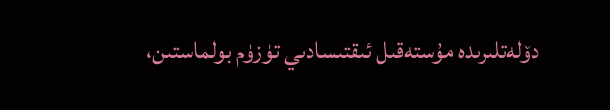دۆلەتلىرىدە مۇستەقىل ئىقتىسادىي تۈزۈم بولماستىن،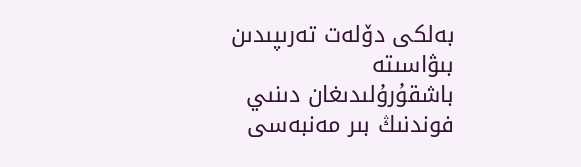بەلكى دۆلەت تەرىپىدىن بىۋاسىتە باشقۇرۇلىدىغان دىنىي فوندنىڭ بىر مەنبەسى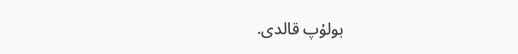بولۇپ قالدى.